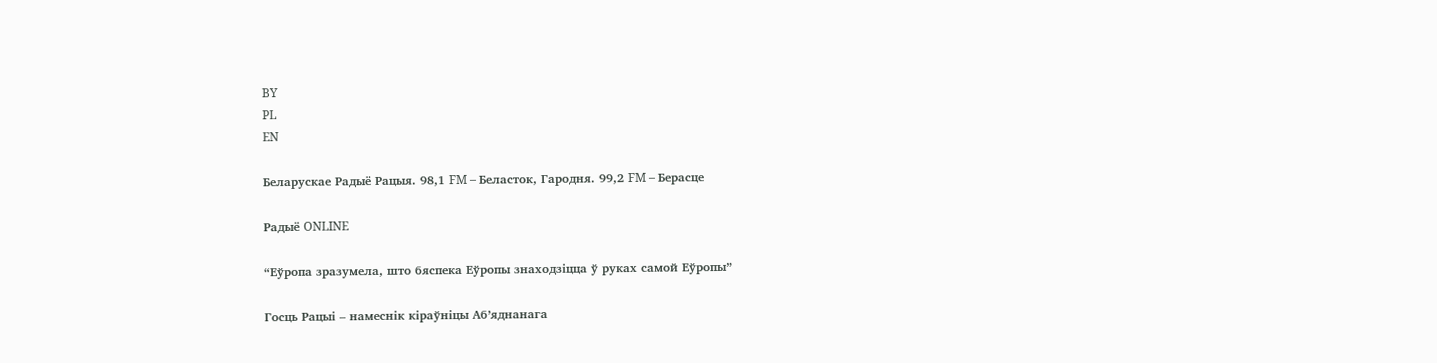BY
PL
EN

Беларускае Радыё Рацыя. 98,1 FM – Беласток, Гародня. 99,2 FM – Берасце

Радыё ONLINE

“Еўропа зразумела, што бяспека Еўропы знаходзіцца ў руках самой Еўропы”

Госць Рацыі – намеснік кіраўніцы Аб’яднанага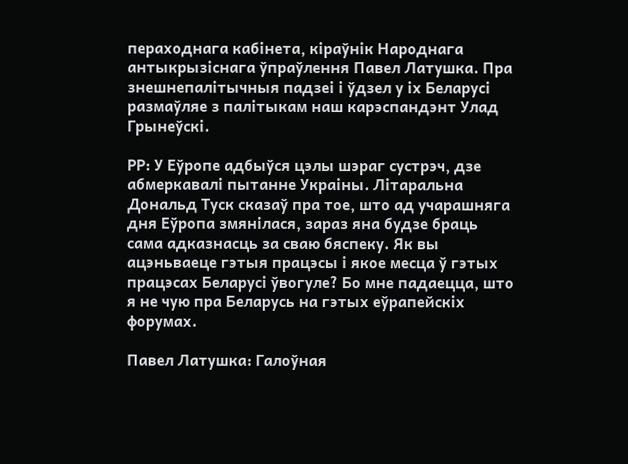пераходнага кабінета, кіраўнік Народнага антыкрызіснага ўпраўлення Павел Латушка. Пра знешнепалітычныя падзеі і ўдзел у іх Беларусі размаўляе з палітыкам наш карэспандэнт Улад Грынеўскі.

РР: У Еўропе адбыўся цэлы шэраг сустрэч, дзе абмеркавалі пытанне Украіны. Літаральна Дональд Туск сказаў пра тое, што ад учарашняга дня Еўропа змянілася, зараз яна будзе браць сама адказнасць за сваю бяспеку. Як вы ацэньваеце гэтыя працэсы і якое месца ў гэтых працэсах Беларусі ўвогуле? Бо мне падаецца, што я не чую пра Беларусь на гэтых еўрапейскіх форумах.

Павел Латушка: Галоўная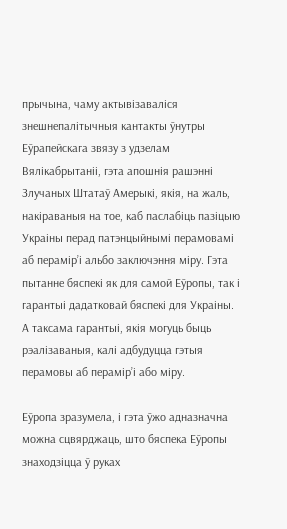прычына, чаму актывізаваліся знешнепалітычныя кантакты ўнутры Еўрапейскага звязу з удзелам Вялікабрытаніі, гэта апошнія рашэнні Злучаных Штатаў Амерыкі, якія, на жаль, накіраваныя на тое, каб паслабіць пазіцыю Украіны перад патэнцыйнымі перамовамі аб перамір’і альбо заключэння міру. Гэта пытанне бяспекі як для самой Еўропы, так і  гарантыі дадатковай бяспекі для Украіны. А таксама гарантыі, якія могуць быць рэалізаваныя, калі адбудуцца гэтыя перамовы аб перамір’і або міру.

Еўропа зразумела, і гэта ўжо адназначна можна сцвярджаць, што бяспека Еўропы знаходзіцца ў руках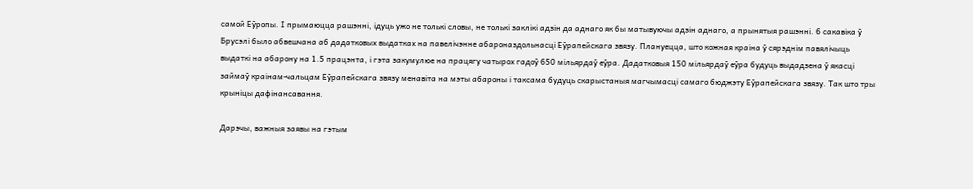самой Еўропы. І прымаюцца рашэнні, ідуць ужо не толькі словы, не толькі заклікі адзін да аднаго як бы матывуючы адзін аднаго, а прынятыя рашэнні. 6 сакавіка ў Брусэлі было абвешчана аб дадатковых выдатках на павелічэнне абароназдольнасці Еўрапейскага звязу. Плануецца, што кожная краіна ў сярэднім павялічыць выдаткі на абарону на 1.5 працэнта, і гэта закумулюе на працягу чатырох гадоў 650 мільярдаў еўра. Дадатковыя 150 мільярдаў еўра будуць выдадзена ў якасці займаў краінам-чальцам Еўрапейскага звязу менавіта на мэты абароны і таксама будуць скарыстаныя магчымасці самаго бюджэту Еўрапейскага звязу. Так што тры крыніцы дафінансавання.

Дарэчы, важныя заявы на гэтым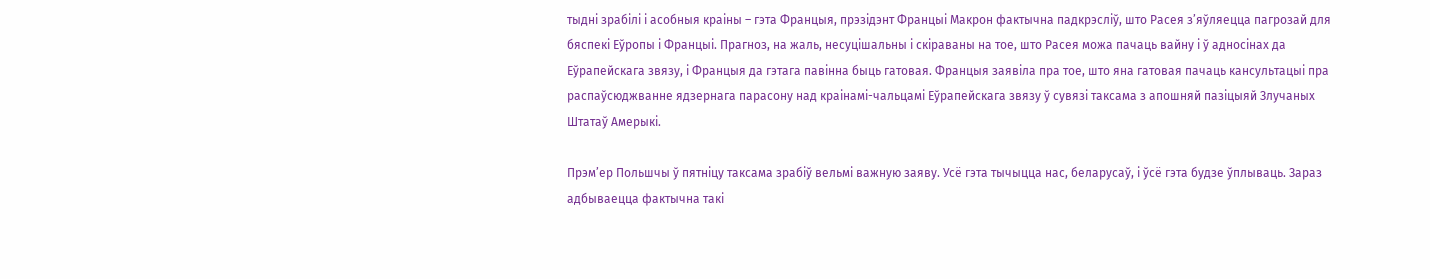тыдні зрабілі і асобныя краіны – гэта Францыя, прэзідэнт Францыі Макрон фактычна падкрэсліў, што Расея з’яўляецца пагрозай для бяспекі Еўропы і Францыі. Прагноз, на жаль, несуцішальны і скіраваны на тое, што Расея можа пачаць вайну і ў адносінах да Еўрапейскага звязу, і Францыя да гэтага павінна быць гатовая. Францыя заявіла пра тое, што яна гатовая пачаць кансультацыі пра распаўсюджванне ядзернага парасону над краінамі-чальцамі Еўрапейскага звязу ў сувязі таксама з апошняй пазіцыяй Злучаных Штатаў Амерыкі.

Прэм’ер Польшчы ў пятніцу таксама зрабіў вельмі важную заяву. Усё гэта тычыцца нас, беларусаў, і ўсё гэта будзе ўплываць. Зараз адбываецца фактычна такі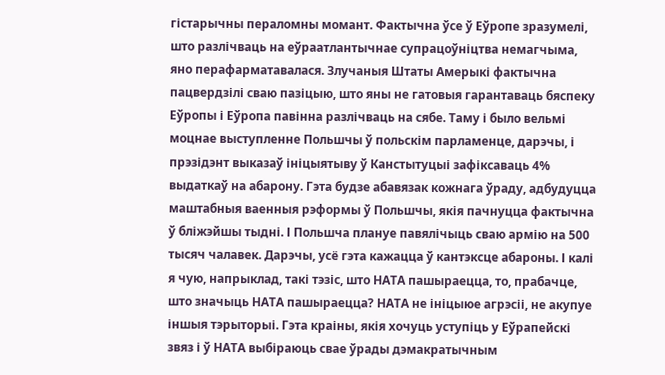гістарычны пераломны момант. Фактычна ўсе ў Еўропе зразумелі, што разлічваць на еўраатлантычнае супрацоўніцтва немагчыма, яно перафарматавалася. Злучаныя Штаты Амерыкі фактычна пацвердзілі сваю пазіцыю, што яны не гатовыя гарантаваць бяспеку Еўропы і Еўропа павінна разлічваць на сябе. Таму і было вельмі моцнае выступленне Польшчы ў польскім парламенце, дарэчы, і прэзідэнт выказаў ініцыятыву ў Канстытуцыі зафіксаваць 4% выдаткаў на абарону. Гэта будзе абавязак кожнага ўраду, адбудуцца маштабныя ваенныя рэформы ў Польшчы, якія пачнуцца фактычна ў бліжэйшы тыдні. І Польшча плануе павялічыць сваю армію на 500 тысяч чалавек. Дарэчы, усё гэта кажацца ў кантэксце абароны. І калі я чую, напрыклад, такі тэзіс, што НАТА пашыраецца, то, прабачце, што значыць НАТА пашыраецца? НАТА не ініцыюе агрэсіі, не акупуе іншыя тэрыторыі. Гэта краіны, якія хочуць уступіць у Еўрапейскі звяз і ў НАТА выбіраюць свае ўрады дэмакратычным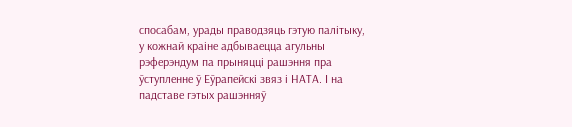спосабам, урады праводзяць гэтую палітыку, у кожнай краіне адбываецца агульны рэферэндум па прыняцці рашэння пра ўступленне ў Еўрапейскі звяз і НАТА. І на падставе гэтых рашэнняў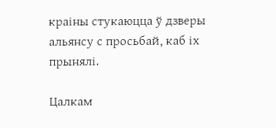краіны стукаюцца ў дзверы альянсу с просьбай, каб іх прынялі.

Цалкам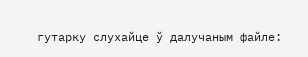гутарку слухайце ў далучаным файле: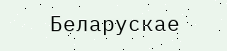Беларускае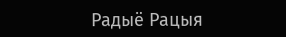Радыё Рацыя